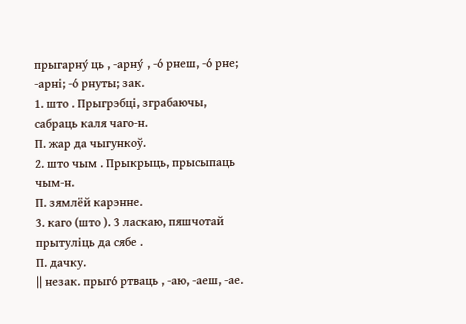прыгарну́ ць , -арну́ , -о́ рнеш, -о́ рне; -арні; -о́ рнуты; зак.
1. што . Прыгрэбці, зграбаючы, сабраць каля чаго-н.
П. жар да чыгункоў.
2. што чым . Прыкрыць, прысыпаць чым-н.
П. зямлёй карэнне.
3. каго (што ). 3 ласкаю, пяшчотай прытуліць да сябе .
П. дачку.
|| незак. прыго́ ртваць , -аю, -аеш, -ае.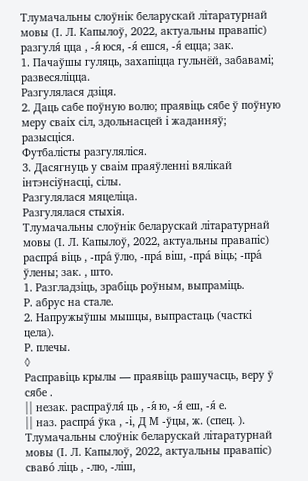Тлумачальны слоўнік беларускай літаратурнай мовы (І. Л. Капылоў, 2022, актуальны правапіс)
разгуля́ цца , -я́ юся, -я́ ешся, -я́ ецца; зак.
1. Пачаўшы гуляць, захапіцца гульнёй, забавамі; развесяліцца.
Разгулялася дзіця.
2. Даць сабе поўную волю; праявіць сябе ў поўную меру сваіх сіл, здольнасцей і жаданняў; разысціся.
Футбалісты разгуляліся.
3. Дасягнуць у сваім праяўленні вялікай інтэнсіўнасці, сілы.
Разгулялася мяцеліца.
Разгулялася стыхія.
Тлумачальны слоўнік беларускай літаратурнай мовы (І. Л. Капылоў, 2022, актуальны правапіс)
распра́ віць , -пра́ ўлю, -пра́ віш, -пра́ віць; -пра́ ўлены; зак. , што.
1. Разгладзіць, зрабіць роўным, выпраміць.
Р. абрус на стале.
2. Напружыўшы мышцы, выпрастаць (часткі цела).
Р. плечы.
◊
Расправіць крылы — праявіць рашучасць, веру ў сябе .
|| незак. распраўля́ ць , -я́ ю, -я́ еш, -я́ е.
|| наз. распра́ ўка , -і, Д М -ўцы, ж. (спец. ).
Тлумачальны слоўнік беларускай літаратурнай мовы (І. Л. Капылоў, 2022, актуальны правапіс)
сваво́ ліць , -лю, -ліш,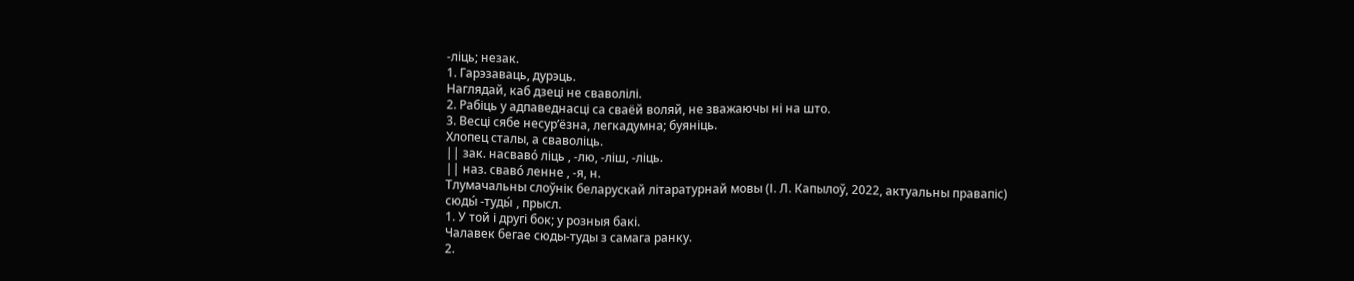-ліць; незак.
1. Гарэзаваць, дурэць.
Наглядай, каб дзеці не сваволілі.
2. Рабіць у адпаведнасці са сваёй воляй, не зважаючы ні на што.
3. Весці сябе несур’ёзна, легкадумна; буяніць.
Хлопец сталы, а сваволіць.
|| зак. насваво́ ліць , -лю, -ліш, -ліць.
|| наз. сваво́ ленне , -я, н.
Тлумачальны слоўнік беларускай літаратурнай мовы (І. Л. Капылоў, 2022, актуальны правапіс)
сюды́ -туды́ , прысл.
1. У той і другі бок; у розныя бакі.
Чалавек бегае сюды-туды з самага ранку.
2.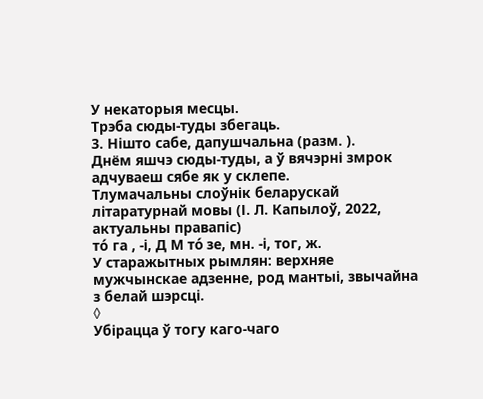У некаторыя месцы.
Трэба сюды-туды збегаць.
3. Нішто сабе, дапушчальна (разм. ).
Днём яшчэ сюды-туды, а ў вячэрні змрок адчуваеш сябе як у склепе.
Тлумачальны слоўнік беларускай літаратурнай мовы (І. Л. Капылоў, 2022, актуальны правапіс)
то́ га , -і, Д М то́ зе, мн. -і, тог, ж.
У старажытных рымлян: верхняе мужчынскае адзенне, род мантыі, звычайна з белай шэрсці.
◊
Убірацца ў тогу каго-чаго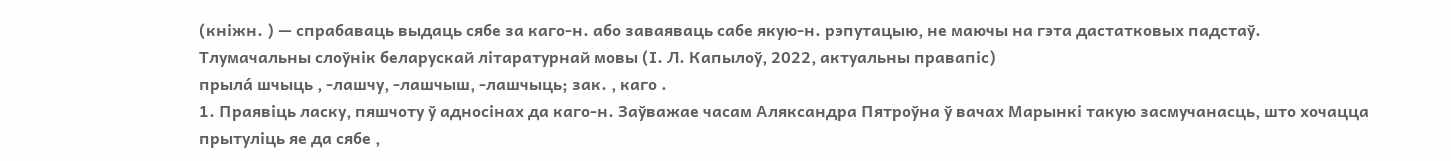(кніжн. ) — спрабаваць выдаць сябе за каго-н. або заваяваць сабе якую-н. рэпутацыю, не маючы на гэта дастатковых падстаў.
Тлумачальны слоўнік беларускай літаратурнай мовы (І. Л. Капылоў, 2022, актуальны правапіс)
прыла́ шчыць , ‑лашчу, ‑лашчыш, ‑лашчыць; зак. , каго .
1. Праявіць ласку, пяшчоту ў адносінах да каго‑н. Заўважае часам Аляксандра Пятроўна ў вачах Марынкі такую засмучанасць, што хочацца прытуліць яе да сябе ,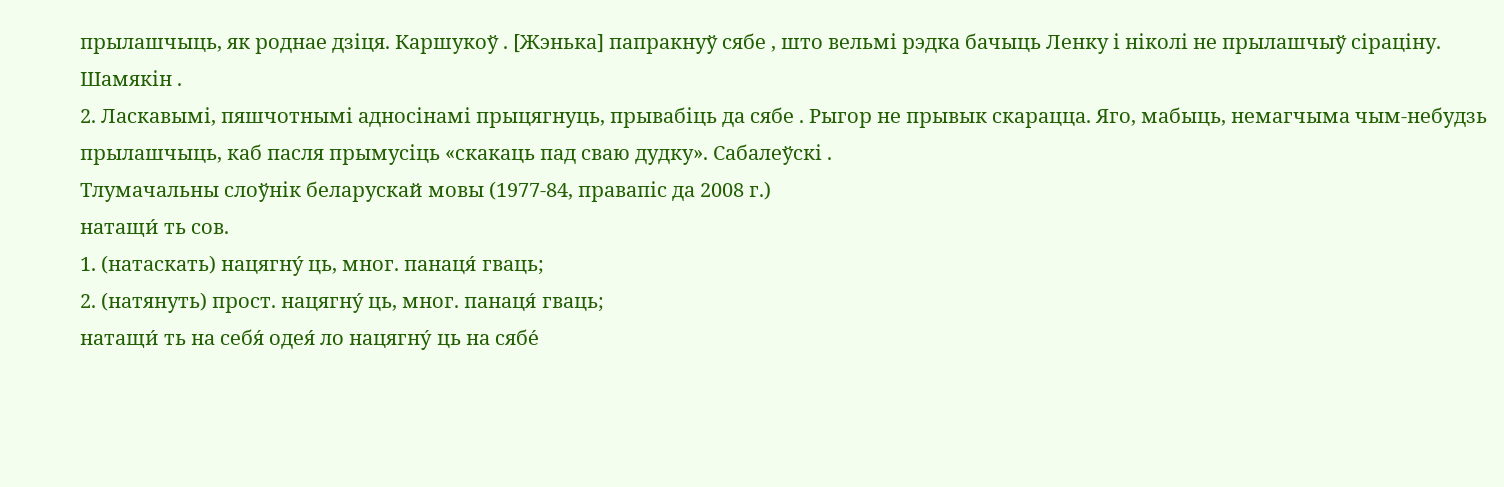прылашчыць, як роднае дзіця. Каршукоў . [Жэнька] папракнуў сябе , што вельмі рэдка бачыць Ленку і ніколі не прылашчыў сіраціну. Шамякін .
2. Ласкавымі, пяшчотнымі адносінамі прыцягнуць, прывабіць да сябе . Рыгор не прывык скарацца. Яго, мабыць, немагчыма чым-небудзь прылашчыць, каб пасля прымусіць «скакаць пад сваю дудку». Сабалеўскі .
Тлумачальны слоўнік беларускай мовы (1977-84, правапіс да 2008 г.)
натащи́ ть сов.
1. (натаскать) нацягну́ ць, мног. панаця́ гваць;
2. (натянуть) прост. нацягну́ ць, мног. панаця́ гваць;
натащи́ ть на себя́ одея́ ло нацягну́ ць на сябе́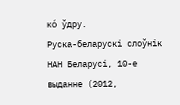ко́ ўдру.
Руска-беларускі слоўнік НАН Беларусі, 10-е выданне (2012,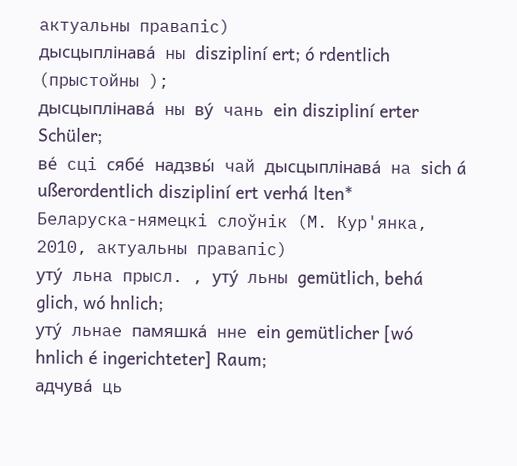актуальны правапіс)
дысцыплінава́ ны diszipliní ert; ó rdentlich (прыстойны );
дысцыплінава́ ны ву́ чань ein diszipliní erter Schüler;
ве́ сці сябе́ надзвы́ чай дысцыплінава́ на sich á ußerordentlich diszipliní ert verhá lten*
Беларуска-нямецкі слоўнік (М. Кур'янка, 2010, актуальны правапіс)
уту́ льна прысл. , уту́ льны gemütlich, behá glich, wó hnlich;
уту́ льнае памяшка́ нне ein gemütlicher [wó hnlich é ingerichteter] Raum;
адчува́ ць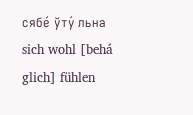сябе́ ўту́ льна sich wohl [behá glich] fühlen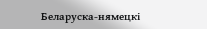Беларуска-нямецкі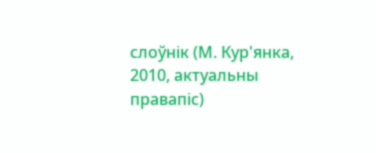слоўнік (М. Кур'янка, 2010, актуальны правапіс)